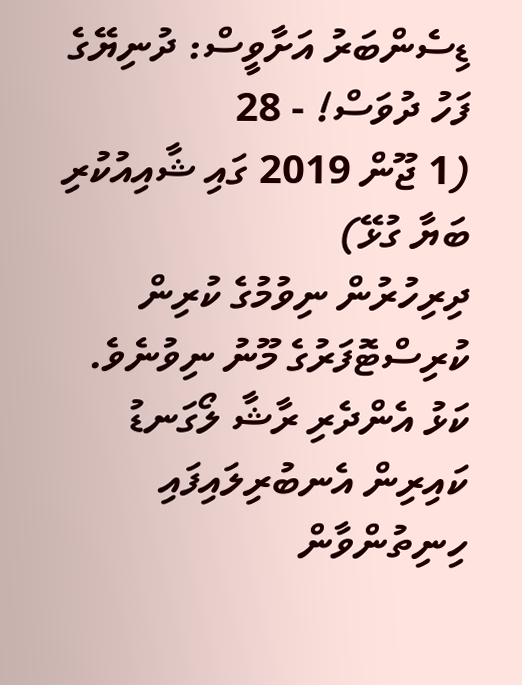ޑިސެންބަރު އަށާވީސް: ދުނިޔޭގެ ފަހު ދުވަސް! - 28
(1 ޖޫން 2019 ގައި ޝާއިއުކުރި ބަޔާ ގުޅޭ)
ދިރިހުރުން ނިވުމުގެ ކުރިން ކުރިސްޓޮފަރުގެ މޫނު ނިވުނެވެ. ކަޅު އެންދެރި ރާޝާ ލޯގަނޑު ކައިރިން އެނބުރިލައިފައި ހިނިތުންވާން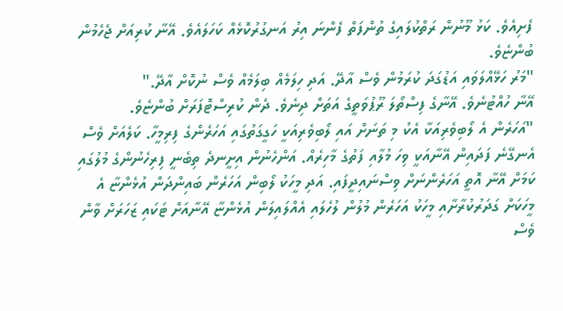ފެށިއެވެ. ކަޅު މޫނުން ރަތްކުލައިގެ ތުންފަތް ފެންނަ އިރު އަނގުރުކޮޅެއް ކަހަލައެވެ. އޭނާ ކުރިއަށް ޖެހެމުން ބުންޏެވެ.
"މަރު ހަޅޭއްލަވައި އަޑުގަދަ ކުރަމުން ވެސް އާދޭ. އަދި ހިލަމެއް ބިލަމެއް ވެސް ނުކޮށް އާދޭ."
އޭނާ ހުއްޓުނެވެ. އޭނާގެ ފިސްތޯލަ ރޫޕުވަތީގެ އަތަށް ދިނެވެ. ދެން ކުރިސްޓޮފަރަށް ބުންޏެވެ.
"އަހަރެން އެ ލޯބިވެރިއަކާ އެކު މި ތަނަށް އައި ލޯބިވެރިއަކީ ހަގީގަތުގައި އަހަރެންގެ ފިރިމީހާ. ކަލެއަށް ވެސް އެނގޭނެ ފަދައިން އޭނާއަކީ ވިހަ މުލާއި ފަތުގެ މާހިރެއް. އަންހެނުން އިށީނދެ ތިބެނީ ފިރިހެނުންގެ މުލުގައި ކަމަށް އޭނާ އޮތީ އަހަރެންނަށް ވިސްނައިދީފައި. އަދި މީހަކު ލޯބިން އަހަރެން ބައިންދަން އުޅެންޏާ އެ މީހަކަށް ގަދަރުކުރާށާއި މީހަކު އަހަރެން މުލުން ލުހެލައި އެއްލައިލަން އުޅެންޏާ އޭނާއަށް ޓަކައި ޒަހަރަށް ވާން ވެސް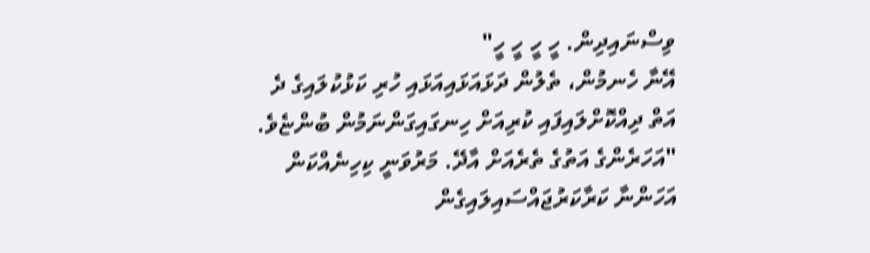ވިސްނައިދިން. ހީ ހީ ހީ ހީ"
އޭނާ ހެނމުން، ތެލުން ދަޅައަޅައިއަޅައި ހުރި ކަޅުކުލައިގެ ދެ އަތް ދިއްކޮށްލައިފައި ކުރިއަށް ހިނގައިގަންނަމުން ބުންޏެވެ.
"އަހަރެންގެ އަތުގެ ތެރެއަށް އާދޭ. މަރުވަނީ ކިހިނެއްކަން އަހަންނާ ކަރާކަރުޖައްސައިލައިގެން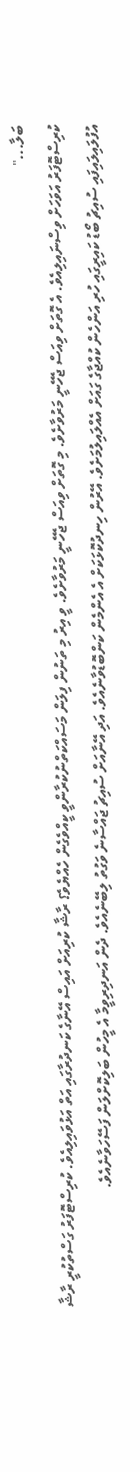ބަލާ..."
ކުރިސްޓޮފަރު އަވަހަށް ވިސްނައިލިއެވެ. އެ ގޮތަށް ވިއަސް ޖެހޭނީ މަރުވާށެވެ. މި ގޮތަށް ވިއަސް ޖެހޭނީ މަރުވާށެވެ. ވީ އިރު މި ތަނުން ފިލަން މަސައްކަތްނުކުރާންވީ ކީއްވެގެން ހެއްޔެވެ؟ ރާޝާ ކުރިއަށް އައިސް އޭނާގެ ކަނދުރާގައި އަތް އަޅުވައިލިއެވެ. ކުރިސްޓޮފަރު ގަސްތުކުރީ ރާޝާ އުފުލައިލައިފައި ސުއިޗު ބޯޑު ކައިރީގައި ހުރި އަންހެން ކުއްޖާގެ ގައަށް އެއްލައިލުމަށެވެ. އޭރުން ހިނދުކޮޅަކަށް އެ އެންމެން ކަންބޮޑުވާނެއެވެ. އަދި އޭނާއަށް ސުއިޗު ޖައްސާނެ ވަގުތު ލިބޭނެއެވެ. ދެން އަނދިރިވީމާ އެ މީހުން ބަލިކޮށްލަން ފަސޭހަވާނެއެވެ.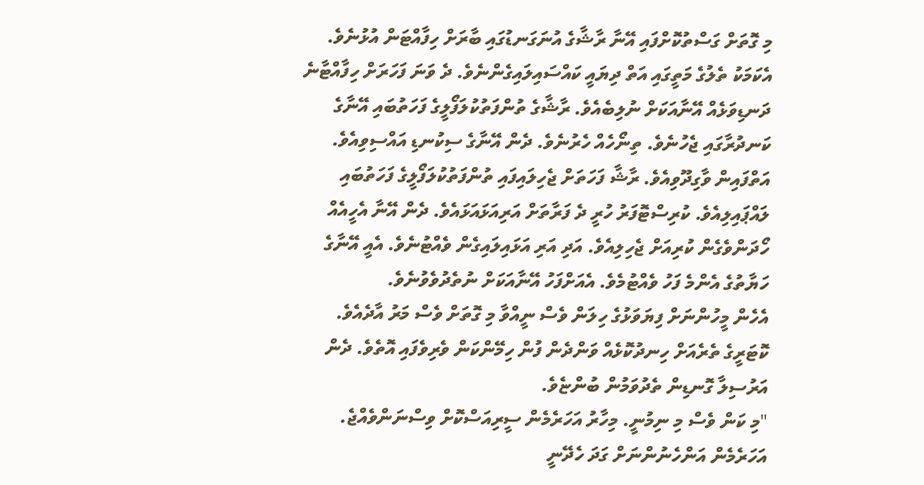މި ގޮތަށް ގަސްތުކޮށްފައި އޭނާ ރާޝާގެ އުނަގަނޑުގައި ބާރަށް ހިފާއްޓަން އުޅުނެވެ. އެކަމަކު ތެލުގެ މަތީގައި އަތް ދިޔައީ ކައްސައިލައިގެންނެވެ. ދެ ވަނަ ފަހަރަށް ހިފާއްޓާނެ ދަނޑިވަޅެއް އޭނާއަކަށް ނުލިބެއެވެ. ރާޝާގެ ތުންފަތުކުލަފޯލީގެ ފަހަތުބައި އޭނާގެ ކަނދުރާގައި ޖެހުނެވެ. ތިނޯހެއް ހެރުނެވެ. ދެން އޭނާގެ ސިކުނޑި އައްސިވިއެވެ. އަތްފައިން ވާގިދޫވިއެވެ. ރާޝާ ފަހަތަށް ޖެހިލައިފައި ތުންފަތުކުލަފޯލީގެ ފަހަތުބައި ލައްޕައިލިއެވެ. ކުރިސްޓޮފަރު ހުރީ ދެ ފަރާތަށް އަރިއަޅައަޅައެވެ. ދެން އޭނާ އެހީއެއް ހޯދަންވެގެން ކުރިއަށް ޖެހިލިއެވެ. އަދި އަރި އަޅައިލައިގެން ވެއްޓުނެވެ. އެއީ އޭނާގެ ހަޔާތުގެ އެންމެ ފަހު ވެއްޓުމެވެ. އެއަށްފަހު އޭނާއަކަށް ނުތެދުވެވުނެވެ.
އެހެން މީހުންނަށް ފިޔަވަޅުގެ ހިލަން ވެސް ނީއްވާ މި ގޮތަށް ވެސް މަރު އާދެއެވެ. ކޮޓަރީގެ ތެރެއަށް ހިނދުކޮޅެއް ވަންދެން ފުން ހިމޭންކަން ވެރިވެފައި އޮތެވެ. ދެން އަރުސިލާ ގޮނޑިން ތެދުވަމުން ބުންޏެވެ.
"މި ކަން ވެސް މި ނިމުނީ. މިހާރު އަހަރެމެން ސީރިއަސްކޮށް ވިސްނަންވެއްޖެ. އަހަރެމެން އަންހެނުންނަށް ގަދަ ހެދޭނީ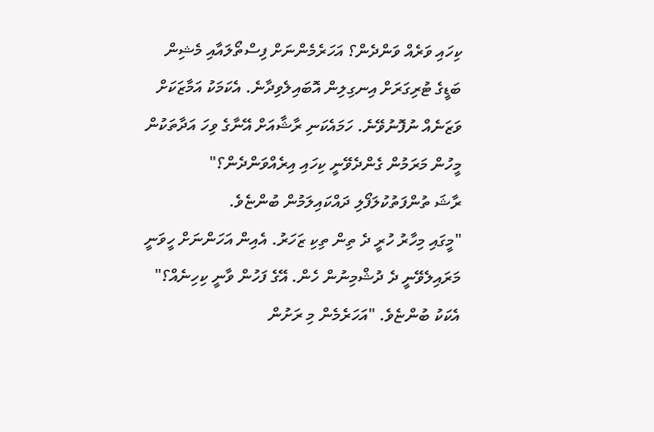ކިހައި ވަރެއް ވަންދެން؟ އަހަރެމެންނަށް ފިސްތޯލައާއި މެޝިން ބަޑީގެ ޓުރިގަރަށް އިނގިލިން އޮބައިލެވިދާނެ. އެކަމަކު އަމާޒަކަށް ވަޒަނެއް ނުފޮނުވޭނެ. ހަމައެކަނި ރާޝާއަށް އޭނާގެ ވިހަ އަދާތަކުން މީހުން މަރަމުން ގެންދެވޭނީ ކިހައި އިރެއްވަންދެން؟"
ރާޝަ ތުންފަތުކުލަފޯލި ދައްކައިލަމުން ބުންޏެވެ.
"މީގައި މިހާރު ހުރީ ދެ ތިން ތިކި ޒަހަރު. އެއިން އަހަންނަށް ހީވަނީ މަރައިލެވޭނީ ދެ ދުޝްމިނުން ހެން. އޭގެ ފަހުން ވާނީ ކިހިނެއް؟"
އެކަކު ބުންޏެވެ. "އަހަރެމެން މި ރަށުން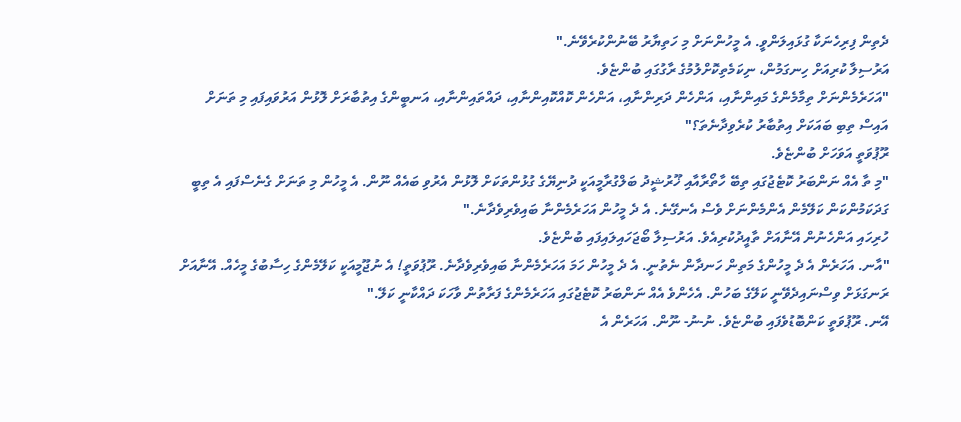ދެތިން ފިރިހެނަކާ ގުޅައިލަންވީ. އެ މީހުންނަށް މި ހަތިޔާރު ބޭނުންކުރެވޭނެ."
އަރުސިލާ ކުރިއަށް ހިނގަމުން، ނިކަމެތިކޮށްލުމުގެ ރާގުގައި ބުންޏެވެ.
"އަހަރެމެންނަށް ތިމާމެންގެ މައިންނާއި، އަންހެން ދަރިންނާއި، އަންހެން ކޮއްކޮއިންނާއި، ދައްތައިންނާއި، އަނބީންގެ އިތުބާރަށް ލޮޅުން އަރުވައިފައި މި ތަނަށް އައިސް ތިބި ބައަކަށް އިތުބާރު ކުރެވިދާނެތަ؟"
ރޫޕުވަތީ އަވަހަށް ބުންޏެވެ.
"މި ތާ އެއް ނަންބަރު ކޮޓެޖުގައި ތިބޭ ހާތޯރާއާއި ޚޫރުޝީދު ބަލްގުރާމީއަކީ ދުނިޔޭގެ ގުޅުންތަކަށް ލޮޅުން އެރުވި ބައެއް ނޫން. އެ މީހުން މި ތަނަށް ގެނެސްފައި އެ ތިބީ ގަދަކަމުންކަން ކަލޭމެން އެންމެންނަށް ވެސް އެނގޭނެ. އެ ދެ މީހުން އަހަރެމެންނާ ބައިވެރިވެދާނެ."
ހުރިހައި އަންހެނުން އޭނާއަށް ތާއީދުކުރިއެވެ. އަރުސިލާ ބޯޖަހައިލައިފައި ބުންޏެވެ.
"އާނ. އަހަރެން އެ ދެ މީހުންގެ މަތިން ހަނދާން ނެތުނީ. އެ ދެ މީހުން ހަމަ އަހަރެމެންނާ ބައިވެރިވެދާނެ. ރޫޕުވަތީ! އެ ނުޖޫމީއަކީ ކަލޭމެންގެ ހިސާބުގެ މީހެއް. އޭނާއަށް ރަނގަޅަށް ވިސްނައިދެވޭނީ ކަލޭގެ ބަހުން. އެހެންވެ އެއް ނަންބަރު ކޮޓެޖުގައި އަހަރެމެންގެ ފަރާތުން ވާހަކަ ދައްކާނީ ކަލޭ."
އޭނ. ރޫޕުވަތީ ކަންބޮޑުވެފައި ބުންޏެވެ. ނު-ނު- ނޫން. އަހަރެން އެ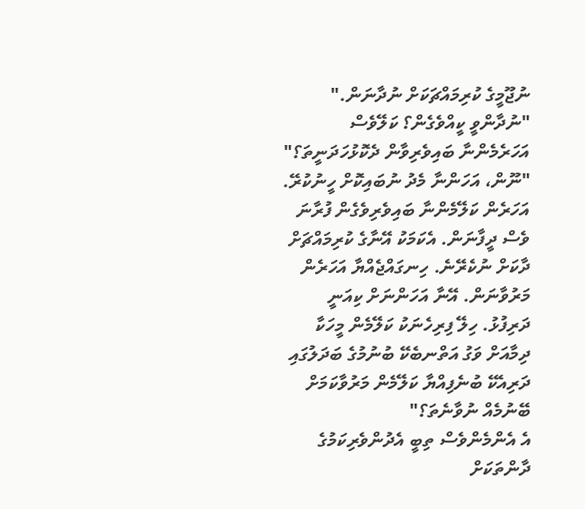ނުޖޫމީގެ ކުރިމައްޗަކަށް ނުދާނަން."
"ނުދާންވީ ކީއްވެގެން؟ ކަލޭވެސް އަހަރެމެންނާ ބައިވެރިވާން ދެކޮޅުހަދަނީތަ؟"
"ނޫން، އަހަންނާ މެދު ނުބައިކޮށް ހީނުކުރޭ. އަހަރެން ކަލޭމެންނާ ބައިވެރިވެގެން ފުރާނަ ވެސް ދީފާނަން. އެކަމަކު އޭނާގެ ކުރިމައްޗަށް ދާކަށް ނުކެރޭނެ. ހިނގައްޖެއްޔާ އަހަރެން މަރުވާނަން. އޭނާ އަހަންނަށް ކިއަނީ ދަރިފުޅު. ހިލޭ ފިރިހެނަކު ކަލޭމެން މީހަކާ ދިމާއަށް ވަގު އަތްނބެކޭ ބުނުމުގެ ބަދަލުގައި ދަރިއެކޭ ބުނެފިއްޔާ ކަލޭމެން މަރުވާކަމަށް ބޭނުމެއް ނުވާނެތަ؟"
އެ އެންމެންވެސް ތިބީ އެދުންވެރިކަމުގެ ދާންތަކަށް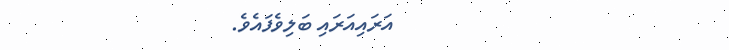އަރައިއަރައި ބަލިވެފައެވެ.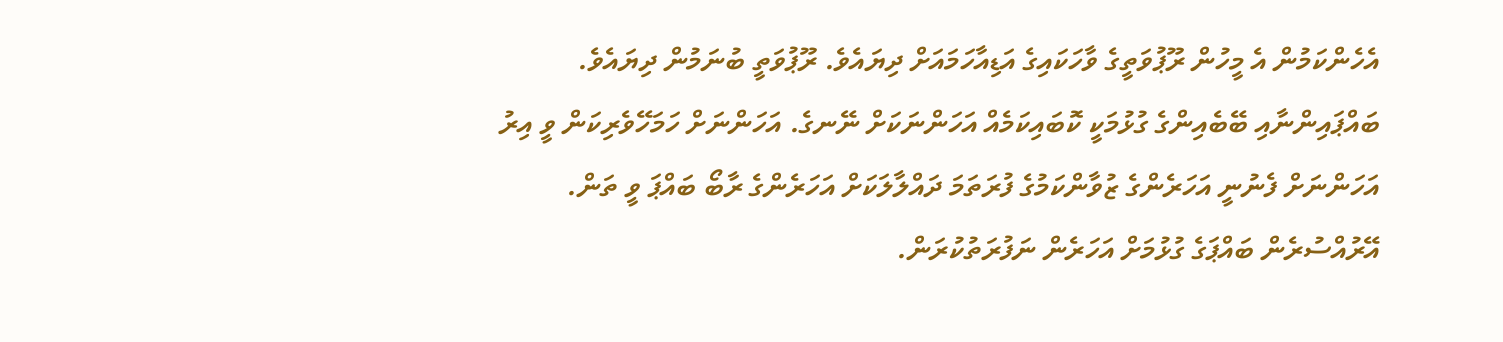އެހެންކަމުން އެ މީހުން ރޫޕުވަތީގެ ވާހަކައިގެ އަޑިއާހަމައަށް ދިޔައެވެ. ރޫޕުވަތީ ބުނަމުން ދިޔައެވެ.
ބައްޕައިންނާއި ބޭބެއިންގެ ގުޅުމަކީ ކޮބައިކަމެއް އަހަންނަކަށް ނޭނގެ. އަހަންނަށް ހަމަހޭވެރިކަން ވީ އިރު އަހަންނަށް ފެނުނީ އަހަރެންގެ ޒުވާންކަމުގެ ފުރަތަމަ ދައްލާލަކަށް އަހަރެންގެ ރާބޯ ބައްޕަ ވީ ތަން. އޭރުއްސުރެން ބައްޕަގެ ގުޅުމަށް އަހަރެން ނަފުރަތުކުރަން.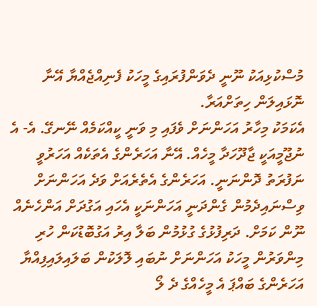މުސްކުޅިއަކު ނޫނީ ދެވަންފުރައިގެ މީހަކު ފެނިއްޖެއްޔާ އޭނާ ނޮޅައިލަން ހިތަށްއަރާ.
އެކަމަކު މިހާރު އަހަންނަށް ވެފައި މި ވަނީ ކީއްކަމެއް ނޭނގޭ. އެ- އެ ނުޖޫމީއަކީ ޖާދޫހަދާ މީހެއް. އޭނާ އަހަރެންގެ އެތަކެއް އަހަރުވީ ނަފުރަތު ދޮންނަނީ. އަހަރެންގެ އެތެރެއަށް ވަދެ އަހަންނަށް ވިސްނައިދެމުން ގެންދަނީ އަހަންނަކީ އެހައި އަގުދަށް އަންހެނެއް ނޫން ކަމަށް. ދަރިފުޅުގެ ގުޅުމުން ބަލާ އިރު އަގުބޮޑުކަން ހުރި މިންވަރުން މީހަކު އަހަންނަށް ނުބައި ލޮލަކުން ބަލައިލައިފިއްޔާ އަހަރެންގެ ބައްޕަ އެ މީހެއްގެ ދެ ލޯ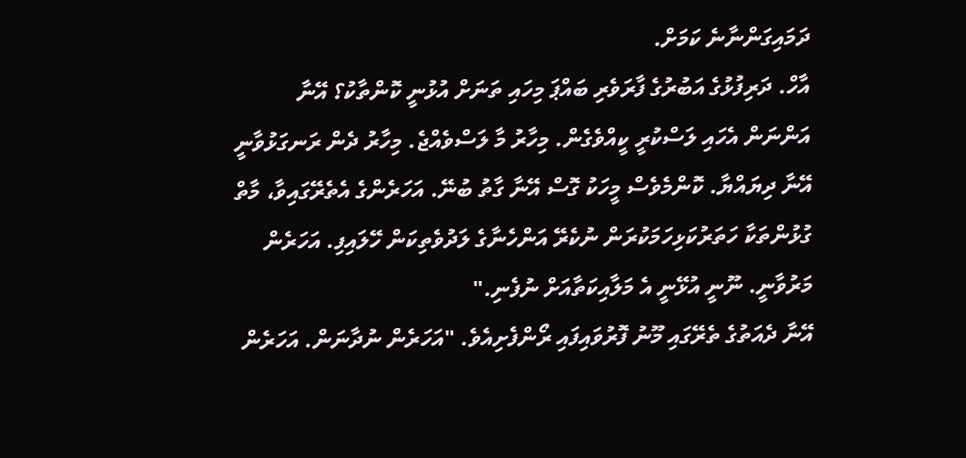ދަމައިގަންނާނެ ކަމަށް.
އާހް. ދަރިފުޅުގެ އަބުރުގެ ފާރަވެރި ބައްޕަ މިހައި ތަނަށް އުޅުނީ ކޮންތާކު؟ އޭނާ އަންނަން އެހައި ލަސްކުރީ ކީއްވެގެން. މިހާރު މާ ލަސްވެއްޖެ. މިހާރު ދެން ރަނގަޅުވާނީ އޭނާ ދިޔައްޔާ. ކޮންމެވެސް މީހަކު ގޮސް އޭނާ ގާތު ބުނޭ. އަހަރެންގެ އެތެރޭގައިވާ، މާތް ގުޅުންތަކާ ހަތަރުކަޅިހަމަކުރަން ނުކެރޭ އަންހެނާގެ ލަދުވެތިކަން ހޭލައިފި. އަހަރެން މަރުވާނީ. ނޫނީ އުޅޭނީ އެ މަލާއިކަތާއަށް ނުފެނި."
އޭނާ ދެއަތުގެ ތެރޭގައި މޫނު ފޮރުވައިފައި ރޯންފެށިއެވެ. "އަހަރެން ނުދާނަން. އަހަރެން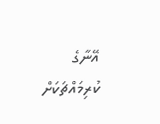އޭނާގެ ކުރިމައްޗަކަށް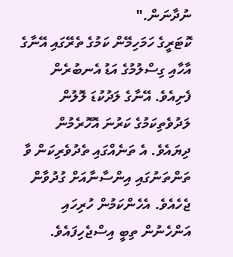ނުދާނަން."
ކޮޓަރީގެ ހަމަހިމޭން ކަމުގެ ތެރޭގައި އޭނާގެ އާހާއި ގިސްލުމުގެ އަޑު އެނބުރެން ފެށިއެވެ. އޭނާގެ ލަދުކުޑަ ލޮލުން ލަދުވެތިކަމުގެ ކަރުނަ އޮހޮރެމުން ދިޔައެވެ. އެ ތަނެއްގައި ތެދުވެރިކަން ވާ ތަންތަނުގައި އިންސާނާއަށް ގުދުވާން ޖެހެއެވެ. އެހެންކަމުން ހުރިހައި އަންހެނުން ތިބީ އިސްޖެހިފައެވެ.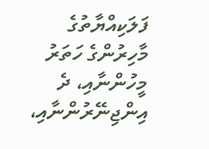ފަލަކިއްޔާތުގެ މާހިރުންގެ ހަތަރު މީހުންނާއި، ދެ އިންޖިނޭރުންނާއި،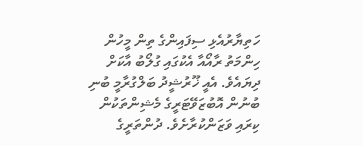ހަތިޔާރުއެޅި ސިފައިންގެ ތިން މީހުން ހިންމަތު ރާއޯއާ އެކުގައި ގުލޯބު އާކަށް ދިޔައެވެ. އެއީ ޚޫރުޝީދު ބަލްގުރާމީ ބުނި ބުނުން އޮބުޒަވޭޓަރީގެ މެޝިންތަކުން ކިރައި ވަޒަންކުރާށެވެ. ދުންތަރީގެ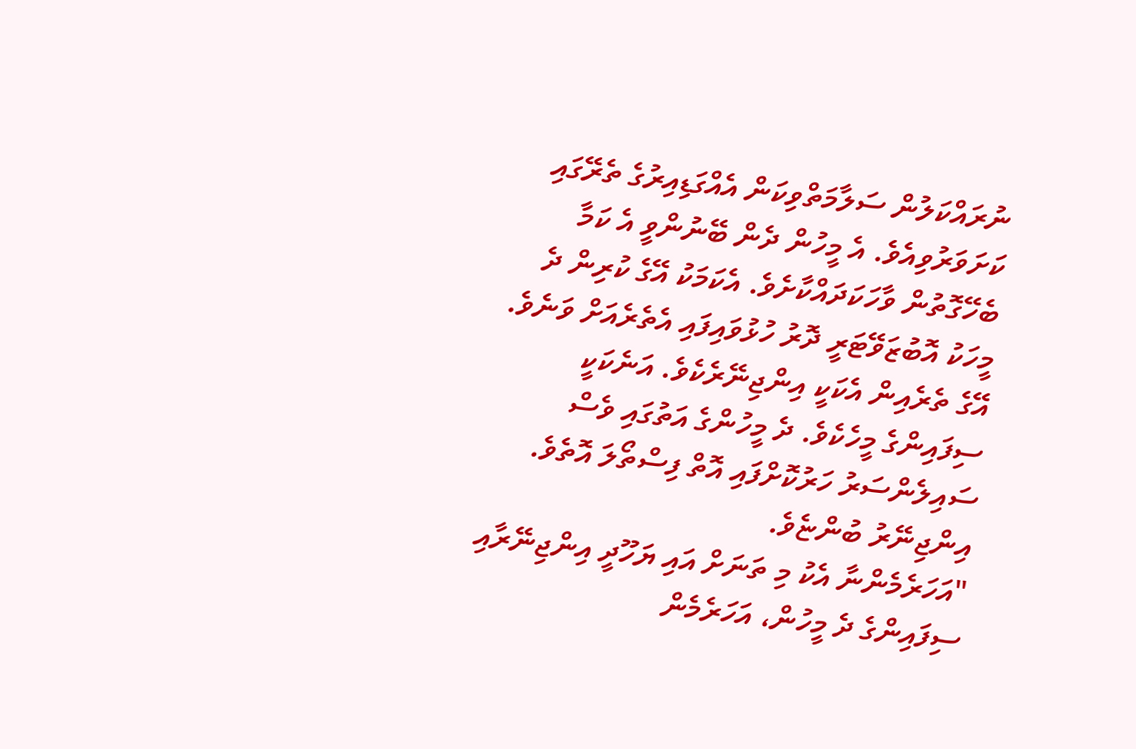ނުރައްކަލުން ސަލާމަތްވިކަން އެއްގަޑިއިރުގެ ތެރޭގައި ކަށަވަރުވިއެވެ. އެ މީހުން ދެން ބޭނުންވީ އެ ކަމާ ބެހޭގޮތުން ވާހަކަދައްކާށެވެ. އެކަމަކު އޭގެ ކުރިން ދެ މީހަކު އޮބުޒަވޭޓަރީ ދޮރު ހުޅުވައިފައި އެތެރެއަށް ވަނެވެ. އޭގެ ތެރެއިން އެކަކީ އިންޖިނޭރެކެވެ. އަނެކަކީ ސިފައިންގެ މީހެކެވެ. ދެ މީހުންގެ އަތުގައި ވެސް ސައިލެންސަރު ހަރުކޮށްފައި އޮތް ފިސްތޯލަ އޮތެވެ. އިންޖިނޭރު ބުންޏެވެ.
"އަހަރެމެންނާ އެކު މި ތަނަށް އައި ޔަހޫދީ އިންޖިނޭރާއި ސިފައިންގެ ދެ މީހުން، އަހަރެމެން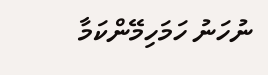ނުހަނު ހަމަހިމޭންކަމާ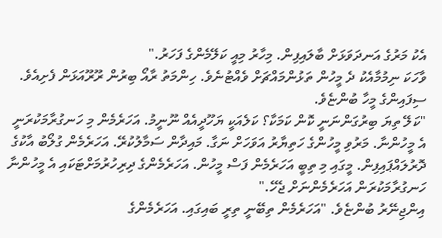އެކު މަރުގެ އަނދަވަޅަށް ބާލައިފިން. މިހާރު މިއީ ކަލޭމެންގެ ފަހަރު."
ވާހަކަ ނިމުމާއެކު ދެ މީހުން ތަޅުންމައްޗަށް ވެއްޓުނެވެ. ހިންމަތު ރާއޯ ބިރުން ރޫރޫއަޅަން ފެށިއެވެ. ސިފައިންގެ މީހާ ބުންޏެވެ.
"ކަލޭ ތިޔަ ބިރުގަންނަނީ ކޮން ކަމަކާ؟ ކަލެއަކީ ޔަހޫދީއެއް ނޫނީމު. އަހަރެމެން މި ހަނގުރާމަކުރަނީ އެ މީހުންނާ. މަރުވި މީހުންގެ ހަތިޔާރު އަވަހަށް ނަގާ. މައިދާން ސަމާލުކުރޭ. އަހަރެމެން ގުލޯބު އާކުގެ ދޮރުލައްޕައިފިން. މީގައި މި ތިބީ އަހަރެމެން ފަސް މީހުން. އަހަރެމެންގެ ދިރިހުރުމަށްޓަކައި އެ މީހުންނާ ހަނގުރާމަކުރަން އަހަރެމެންނަށް ޖެހޭ."
އިންޖިނޭރު ބުންޏެވެ. "އަހަރެމެން ތިބޭނީ ތިރީ ބައިގައި. އަހަރެމެންގެ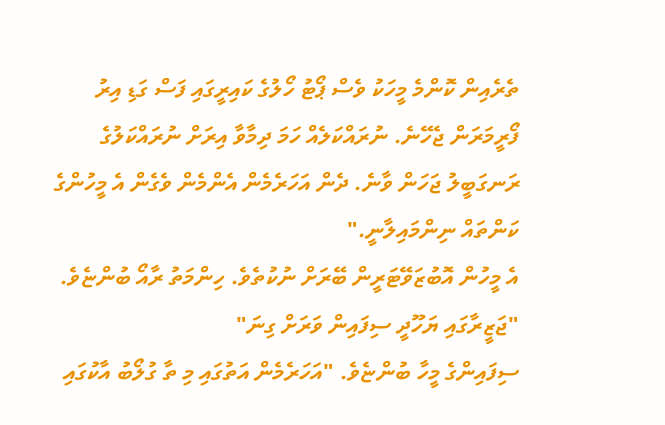ތެރެއިން ކޮންމެ މީހަކު ވެސް ޕޯޓު ހޯލުގެ ކައިރީގައި ފަސް ގަޑި އިރު ފޯރީމަރަން ޖެހޭނެ. ނުރައްކަލެއް ހަމަ ދިމާވާ އިރަށް ނުރައްކަލުގެ ރަނގަބީލު ޖަހަން ވާނެ. ދެން އަހަރެމެން އެންމެން ވެގެން އެ މީހުންގެ ކަންތައް ނިންމައިލާނީ."
އެ މީހުން އޮބުޒަވޭޓަރީން ބޭރަށް ނުކުތެވެ. ހިންމަތު ރާއޯ ބުންޏެވެ.
"ޖަޒީރާގައި ޔަހޫދީ ސިފައިން ވަރަށް ގިނަ"
ސިފައިންގެ މީހާ ބުންޏެވެ. "އަހަރެމެން އަތުގައި މި ތާ ގުލޯބު އާކުގައި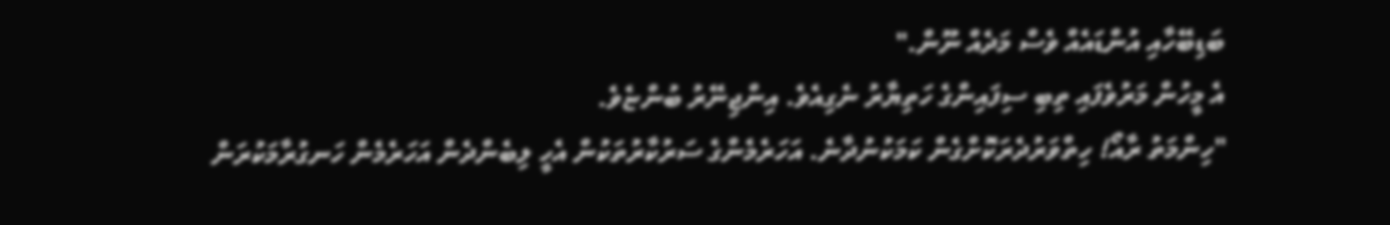ބަޑިބޭހާއި އުންޑައެއް ވެސް މަދެއް ނޫން."
އެ މީހުން މަރުވެފައި ތިބި ސިފައިންގެ ހަތިޔާރު ނެގިއެވެ. އިންޖިނޭރު ބުންޏެވެ.
"ހިންމަތު ރާއޯ! ހިތްވަރުދެރަކޮށްގެން ކަމަކުނުދާނެ. އަހަރެމެންގެ ސަރުކާރުތަކުން އެހީ ލިބެންދެން އަހަރެމެން ހަނގުރާމަކުރަން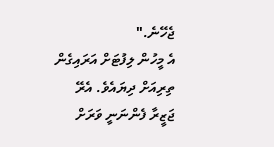ޖެހޭނެ."
އެ މީހުން ލިފުޓަށް އަރައިގެން ތިރިއަށް ދިޔައެވެ. އެރޭ ޖަޒީރާ ފެންނަނީ ވަރަށް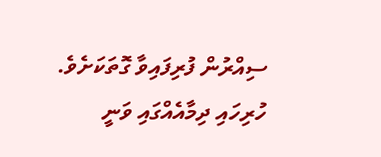ސިއްރުން ފުރިފައިވާ ގޮތަކަށެވެ. ހުރިހައި ދިމާއެއްގައި ވަނީ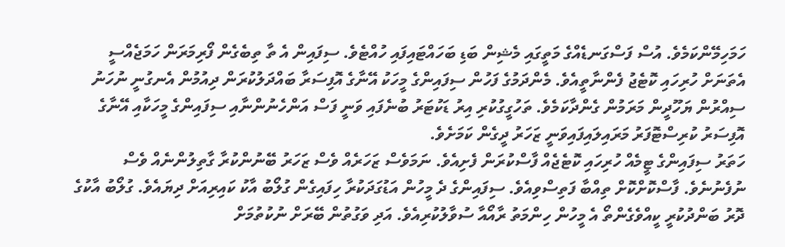ހަމަހިމޭންކަމެވެ. އުސް ފަސްގަނޑެއްގެ މަތީގައި މެޝިން ބަޑި ބަހައްޓައިފައި ހުއްޓެވެ. ސިފައިން އެ ތާ ތިބެގެން ފޯރިމަރަން ހަމަޖެއްސީ އެތަނަށް ހުރިހައި ކޮޓެޖު ފެންނާތީއެވެ. މެންދަމުގެ ފަހުން ސިފައިންގެ މީހަކު އޭނާގެ އޮފިސަރާ ބައްދަލުކުރަން ދިއުމުން އެނގުނީ ނުހަނު ސިއްރުން ޔަހޫދީން މަރަމުން ގެންދާކަމެވެ. ތަހުގީގުކުރި އިރު ޑަކުޓަރު ބުނެފައި ވަނީ ފަސް އަންހެނުންނާއި ސިފައިންގެ މީހަކާއި އޭނާގެ އޮފިސަރު ކުރިސްޓޮފަރު މަރައިލައިފައިވަނީ ޒަހަރު ދީގެން ކަމަށެވެ.
ހަތަރު ސިފައިންގެ ޓީމެއް ހުރިހައި ކޮޓެޖެއް ފާސްކުރަން ފެށިއެވެ. ނަމަވެސް ޒަހަރެއް ވެސް ޒަހަރު ބޭނުންކުރާ ގާތިލުންނެއް ވެސް ނުފެނުނެވެ. ފާސްކޮށްކޮށް ތިއްބާ ފަތިސްވިއެވެ. ސިފައިންގެ ދެ މީހުން އަޑުގަދަކުރާ ހިފައިގެން ގުލޯބު އާކު ކައިރިއަށް ދިޔައެވެ. ގުލޯބު އާކުގެ ދޮރު ބަންދުކުރީ ކީއްވެގެންތޯ އެ މީހުން ހިންމަތު ރާއޯއާ ސުވާލުކުރިއެވެ. އަދި ވަގުތުން ބޭރަށް ނުކުތުމަށް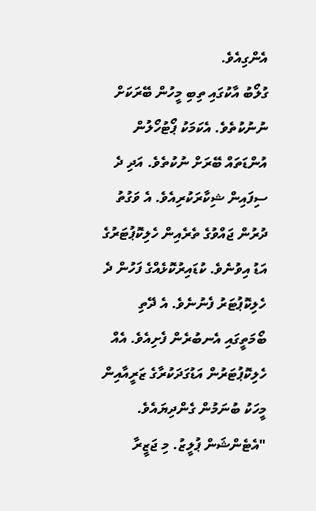އެންގިއެވެ.
ގުލޯބު އާކުގައި ތިބި މީހުން ބޭރަކަށް ނުނުކުތެވެ. އެކަމަކު ޕޯޓުހޯލުން އުންޑަތައް ބޭރަށް ނުކުތެވެ. އަދި ދެ ސިފައިން ޝިކާރަކުރިއެވެ. އެ ވަގުތު ދުރުން ޖައްވުގެ ތެރެއިން ހެލިކޮޕުޓަރުގެ އަޑު އިވުނެވެ. ކުޑައިރުކޮޅެއްގެ ފަހުން ދެ ހެލިކޮޕުޓަރު ފެނުނެވެ. އެ ދޭތި ބޯމަތީގައި އެނބުރެން ފެށިއެވެ. އެއް ހެލިކޮޕުޓަރުން އަޑުގަދަކުރާގެ ޒަރީއާއިން މީހަކު ބުނަމުން ގެންދިޔައެވެ.
"އެޓެންޝަން ޕުލީޒު. މި ޖަޒީރާ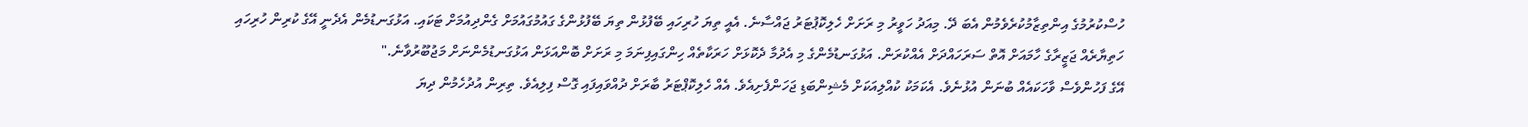ހުސްކުރުމުގެ އިންތިޒާމުކުރެވެމުން އެބަ ދޭ. މިއަދު ހަވީރު މި ރަށަށް ހެލިކޮޕުޓަރު ޖައްސާނެ. އެއީ ތިޔަ ހުރިހައި ބޭފުޅުން ތިޔަ ބޭފުޅުންގެ ގައުމުގައުމަށް ގެންދިއުމަށް ޓަކައި. އަޅުގަނޑުމެން އެދެނީ އޭގެ ކުރިން ހުރިހައި ހަތިޔާރެއް ޖަޒީރާގެ ހާމައަށް އޮތް ސަރަހައްދަށް އެއްކުރަން. އަޅުގަނޑުމެންގެ މި އެދުމާ ދެކޮޅަށް ހަރަކާތެއް ހިންގައިފިނަމަ މި ރަށަށް ބޮންއަޅަން އަޅުގަނޑުމެންނަށް މަޖުބޫރުވާނެ."
އޭގެ ފަހުންވެސް ވާހަކައެއް ބުނަން އުޅުނެވެ. އެކަމަކު ކުއްލިއަކަށް މެޝިންބަޑި ޖަހަންފެށިއެވެ. އެއް ހެލިކޮޕްޓަރު ބާރަށް ދުއްވައިފައި ގޮސް ފިލިއެވެ. ތިރިން އުދުހެމުން ދިޔަ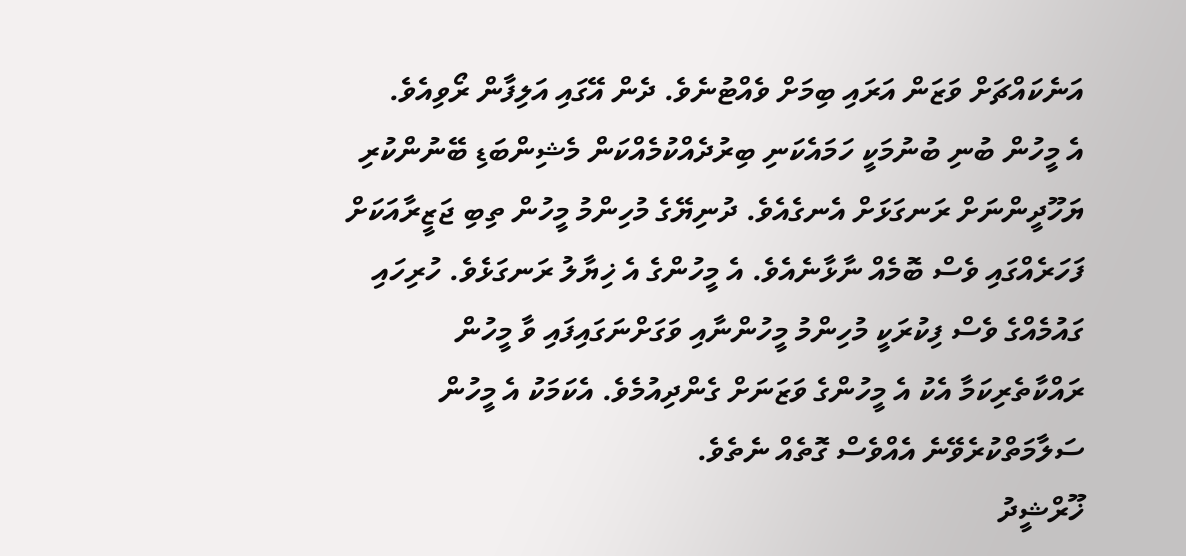އަނެކައްޗަށް ވަޒަން އަރައި ބިމަށް ވެއްޓުނެވެ. ދެން އޭގައި އަލިފާން ރޯވިއެވެ.
އެ މީހުން ބުނި ބުނުމަކީ ހަމައެކަނި ބިރުދެއްކުމެއްކަން މެޝިންބަޑި ބޭނުންކުރި ޔަހޫދީންނަށް ރަނގަޅަށް އެނގެއެވެ. ދުނިޔޭގެ މުހިންމު މީހުން ތިބި ޖަޒީރާއަކަށް ފަހަރެއްގައި ވެސް ބޮމެއް ނާޅާނެއެވެ. އެ މީހުންގެ އެ ޚިޔާލު ރަނގަޅެވެ. ހުރިހައި ގައުމެއްގެ ވެސް ފިކުރަކީ މުހިންމު މީހުންނާއި ވަގަށްނަގައިފައި ވާ މީހުން ރައްކާތެރިކަމާ އެކު އެ މީހުންގެ ވަޒަނަށް ގެންދިއުމެވެ. އެކަމަކު އެ މީހުން ސަލާމަތްކުރެވޭނެ އެއްވެސް ގޮތެއް ނެތެވެ.
ޚޫރްޝީދު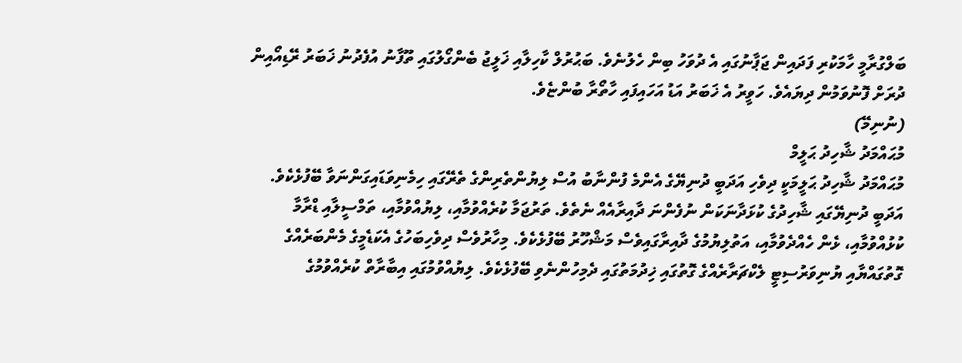ބަލްގުރާމީ ހާމަކުރި ފަދައިން ޖަޕާނުގައި އެ ދުވަހު ބިން ހެލުނެވެ. ބަޙުރުލް ކާހިލާއި ޚަލީޖު ބެންގޯލުގައި ތޫފާނު އުފެދުނު ޚަބަރު ރޭޑިއޯއިން ދުރަށް ފޮނުވަމުން ދިޔައެވެ. ހަވީރު އެ ޚަބަރު އަޑު އަހައިފައި ހާތޯރާ ބުންޏެވެ.
(ނުނިމޭ)
މުޙައްމަދު ޝާހިދު ޙަލީމް
މުޙައްމަދު ޝާހިދު ޙަލީމަކީ ދިވެހި އަދަބީ ދުނިޔޭގެ އެންމެ ފުންނާބު އުސް ލިޔުންތެރިންގެ ތެރޭގައި ހިމެނިވަޑައިގަންނަވާ ބޭފުޅެކެވެ. އަދަބީ ދުނިޔޭގައި ޝާހިދުގެ ކުޅަދާނަކަން ނުފެންނަ ދާއިރާއެއް ނެތެވެ. ތަރުޖަމާ ކުރެއްވުމާއި، ލިޔުއްވުމާއި، ތަމްސީލާއި ޑްރާމާ ކުޅުއްވުމާއި، ޅެން ހެއްދެވުމާއި، އަތުލިޔުމުގެ ދާއިރާގައިވެސް މަޝްހޫރު ބޭފުޅެކެވެ. މިހާރުވެސް ދިވެހިބަހުގެ އެކަޑެމީގެ މެންބަރެއްގެ ގޮތުގައްޔާއި ޔުނިވަރުސިޓީ ލެކްޗަރާރެއްގެ ގޮތުގައި ޚިދުމަތުގައި ދެމިހުންނެވި ބޭފުޅެކެވެ. ލިޔުއްވުމުގައި އިބާރާތް ކުރެއްވުމުގެ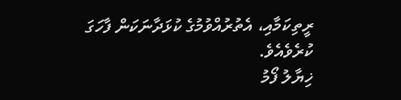ރީތިކަމާއި، އެތުރުއްވުމުގެ ކުޅަދާނަކަން ފާހަގަ ކުރެވެއެވެ.
ޚިޔާލު ފޯމު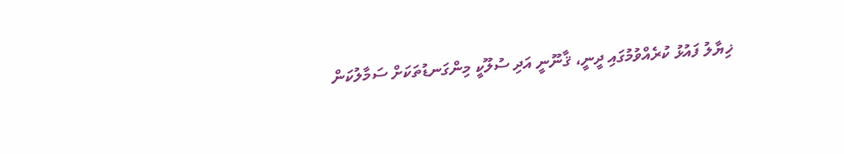ޚިޔާލު ފައުޅު ކުރެއްވުމުގައި ދީނީ، ޤާނޫނީ އަދި ސުލޫކީ މިންގަނޑުތަކަށް ސަމާލުކަން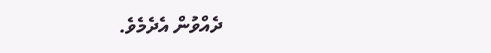ދެއްވުން އެދެމެވެ.